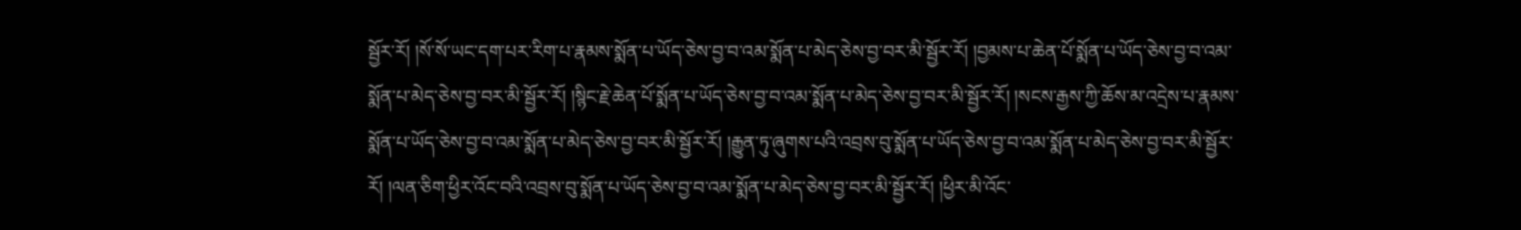སྦྱོར་རོ། །སོ་སོ་ཡང་དག་པར་རིག་པ་རྣམས་སྨོན་པ་ཡོད་ཅེས་བྱ་བ་འམ་སྨོན་པ་མེད་ཅེས་བྱ་བར་མི་སྦྱོར་རོ། །བྱམས་པ་ཆེན་པོ་སྨོན་པ་ཡོད་ཅེས་བྱ་བ་འམ་སྨོན་པ་མེད་ཅེས་བྱ་བར་མི་སྦྱོར་རོ། །སྙིང་རྗེ་ཆེན་པོ་སྨོན་པ་ཡོད་ཅེས་བྱ་བ་འམ་སྨོན་པ་མེད་ཅེས་བྱ་བར་མི་སྦྱོར་རོ། །སངས་རྒྱས་ཀྱི་ཆོས་མ་འདྲེས་པ་རྣམས་སྨོན་པ་ཡོད་ཅེས་བྱ་བ་འམ་སྨོན་པ་མེད་ཅེས་བྱ་བར་མི་སྦྱོར་རོ། །རྒྱུན་ཏུ་ཞུགས་པའི་འབྲས་བུ་སྨོན་པ་ཡོད་ཅེས་བྱ་བ་འམ་སྨོན་པ་མེད་ཅེས་བྱ་བར་མི་སྦྱོར་རོ། །ལན་ཅིག་ཕྱིར་འོང་བའི་འབྲས་བུ་སྨོན་པ་ཡོད་ཅེས་བྱ་བ་འམ་སྨོན་པ་མེད་ཅེས་བྱ་བར་མི་སྦྱོར་རོ། །ཕྱིར་མི་འོང་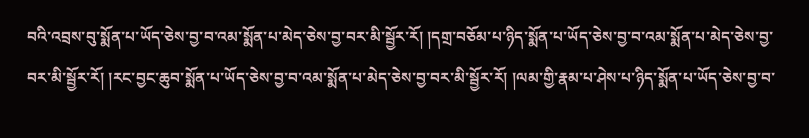བའི་འབྲས་བུ་སྨོན་པ་ཡོད་ཅེས་བྱ་བ་འམ་སྨོན་པ་མེད་ཅེས་བྱ་བར་མི་སྦྱོར་རོ། །དགྲ་བཅོམ་པ་ཉིད་སྨོན་པ་ཡོད་ཅེས་བྱ་བ་འམ་སྨོན་པ་མེད་ཅེས་བྱ་བར་མི་སྦྱོར་རོ། །རང་བྱང་ཆུབ་སྨོན་པ་ཡོད་ཅེས་བྱ་བ་འམ་སྨོན་པ་མེད་ཅེས་བྱ་བར་མི་སྦྱོར་རོ། །ལམ་གྱི་རྣམ་པ་ཤེས་པ་ཉིད་སྨོན་པ་ཡོད་ཅེས་བྱ་བ་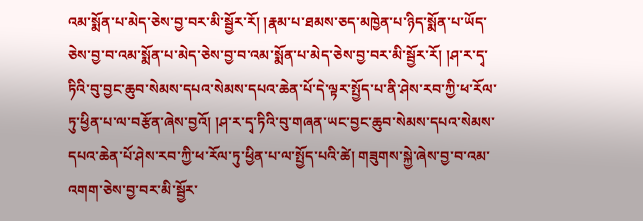འམ་སྨོན་པ་མེད་ཅེས་བྱ་བར་མི་སྦྱོར་རོ། །རྣམ་པ་ཐམས་ཅད་མཁྱེན་པ་ཉིད་སྨོན་པ་ཡོད་ཅེས་བྱ་བ་འམ་སྨོན་པ་མེད་ཅེས་བྱ་བ་འམ་སྨོན་པ་མེད་ཅེས་བྱ་བར་མི་སྦྱོར་རོ། །ཤ་ར་དྭ་ཏིའི་བུ་བྱང་ཆུབ་སེམས་དཔའ་སེམས་དཔའ་ཆེན་པོ་དེ་ལྟར་སྤྱོད་པ་ནི་ཤེས་རབ་ཀྱི་ཕ་རོལ་ཏུ་ཕྱིན་པ་ལ་བརྩོན་ཞེས་བྱའོ། །ཤ་ར་དྭ་ཏིའི་བུ་གཞན་ཡང་བྱང་ཆུབ་སེམས་དཔའ་སེམས་དཔའ་ཆེན་པོ་ཤེས་རབ་ཀྱི་ཕ་རོལ་ཏུ་ཕྱིན་པ་ལ་སྤྱོད་པའི་ཚེ། གཟུགས་སྐྱེ་ཞེས་བྱ་བ་འམ་འགག་ཅེས་བྱ་བར་མི་སྦྱོར་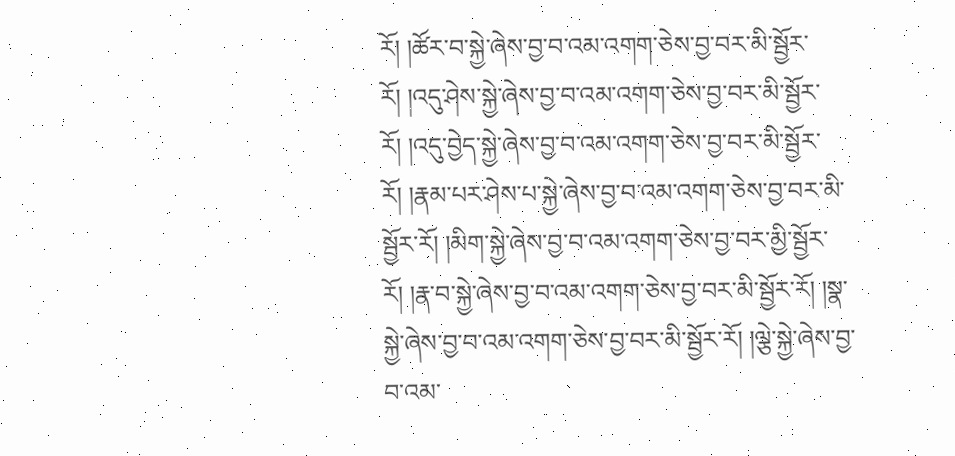རོ། །ཚོར་བ་སྐྱེ་ཞེས་བྱ་བ་འམ་འགག་ཅེས་བྱ་བར་མི་སྦྱོར་རོ། །འདུ་ཤེས་སྐྱེ་ཞེས་བྱ་བ་འམ་འགག་ཅེས་བྱ་བར་མི་སྦྱོར་རོ། །འདུ་བྱེད་སྐྱེ་ཞེས་བྱ་བ་འམ་འགག་ཅེས་བྱ་བར་མི་སྦྱོར་རོ། །རྣམ་པར་ཤེས་པ་སྐྱེ་ཞེས་བྱ་བ་འམ་འགག་ཅེས་བྱ་བར་མི་སྦྱོར་རོ། །མིག་སྐྱེ་ཞེས་བྱ་བ་འམ་འགག་ཅེས་བྱ་བར་མྱི་སྦྱོར་རོ། །རྣ་བ་སྐྱེ་ཞེས་བྱ་བ་འམ་འགག་ཅེས་བྱ་བར་མི་སྦྱོར་རོ། །སྣ་སྐྱེ་ཞེས་བྱ་བ་འམ་འགག་ཅེས་བྱ་བར་མི་སྦྱོར་རོ། །ལྕེ་སྐྱེ་ཞེས་བྱ་བ་འམ་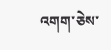འགག་ཅེས་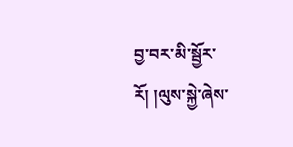བྱ་བར་མི་སྦྱོར་རོ། །ལུས་སྐྱེ་ཞེས་